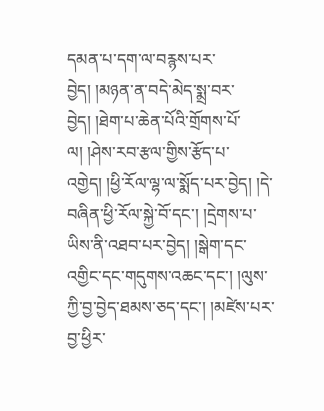དམན་པ་དག་ལ་བརྙས་པར་བྱེད། །མཉན་ན་བདེ་མེད་སྨྲ་བར་བྱེད། །ཐེག་པ་ཆེན་པོའི་གྲོགས་པོ་ལ། །ཤེས་རབ་རྩལ་གྱིས་རྩོད་པ་འགྱེད། །ཕྱི་རོལ་ལྷ་ལ་སྨོད་པར་བྱེད། །དེ་བཞིན་ཕྱི་རོལ་སྐྱེ་བོ་དང་། །དྲེགས་པ་ཡིས་ནི་འཐབ་པར་བྱེད། །སྒེག་དང་འགྱིང་དང་གདུགས་འཆང་དང་། །ལུས་ཀྱི་བྱ་བྱེད་ཐམས་ཅད་དང་། །མཛེས་པར་བྱ་ཕྱིར་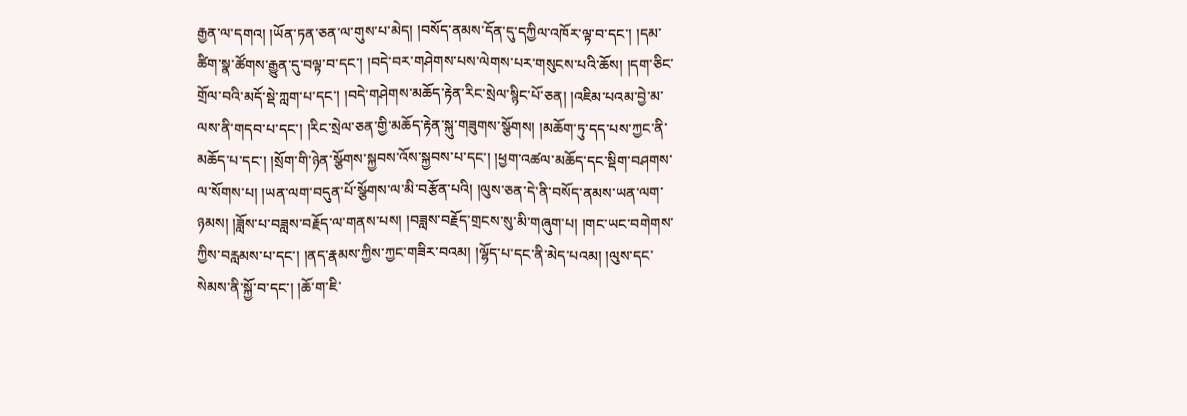རྒྱན་ལ་དགའ། །ཡོན་ཏན་ཅན་ལ་གུས་པ་མེད། །བསོད་ནམས་དོན་དུ་དཀྱིལ་འཁོར་ལྟ་བ་དང་། །དམ་ཚིག་སྣ་ཚོགས་རྒྱུན་དུ་བལྟ་བ་དང་། །བདེ་བར་གཤེགས་པས་ལེགས་པར་གསུངས་པའི་ཆོས། །དག་ཅིང་གྲོལ་བའི་མདོ་སྡེ་ཀླག་པ་དང་། །བདེ་གཤེགས་མཆོད་རྟེན་རིང་སྲེལ་སྙིང་པོ་ཅན། །འཇིམ་པའམ་བྱེ་མ་ལས་ནི་གདབ་པ་དང་། །རིང་སྲེལ་ཅན་གྱི་མཆོད་རྟེན་སྐུ་གཟུགས་སྩོགས། །མཆོག་ཏུ་དད་པས་ཀྱང་ནི་མཆོད་པ་དང་། །སྲོག་གི་ཉེན་སྩོགས་སྐྱབས་འོས་སྐྱབས་པ་དང་། །ཕྱག་འཚལ་མཆོད་དང་སྡིག་བཤགས་ལ་སོགས་པ། །ཡན་ལག་བདུན་པོ་སྩོགས་ལ་མི་བརྩོན་པའི། །ལུས་ཅན་དེ་ནི་བསོད་ནམས་ཡན་ལག་ཉམས། །ཟློས་པ་བཟླས་བརྗོད་ལ་གནས་པས། །བཟླས་བརྗོད་གྲངས་སུ་མི་གཞུག་པ། །གང་ཡང་བགེགས་ཀྱིས་བརླམས་པ་དང་། །ནད་རྣམས་ཀྱིས་ཀྱང་གཟིར་བའམ། །ལྷོད་པ་དང་ནི་མེད་པའམ། །ལུས་དང་སེམས་ནི་སྐྱོ་བ་དང་། །ཆོ་ག་ཇི་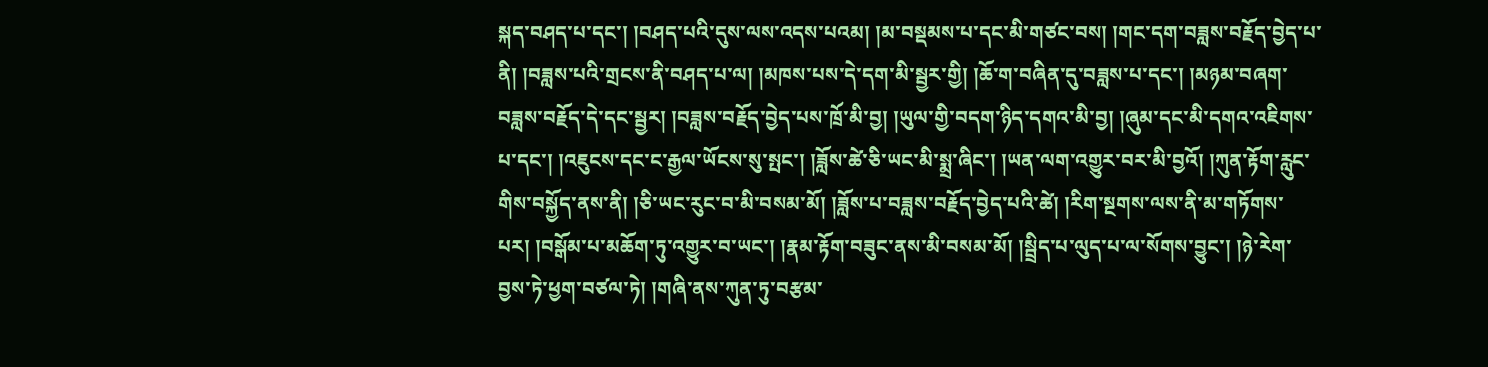སྐད་བཤད་པ་དང་། །བཤད་པའི་དུས་ལས་འདས་པའམ། །མ་བསྡམས་པ་དང་མི་གཙང་བས། །གང་དག་བཟླས་བརྗོད་བྱེད་པ་ནི། །བཟླས་པའི་གྲངས་ནི་བཤད་པ་ལ། །མཁས་པས་དེ་དག་མི་སྦྱར་གྱི། །ཆོ་ག་བཞིན་དུ་བཟླས་པ་དང་། །མཉམ་བཞག་བཟླས་བརྗོད་དེ་དང་སྦྱར། །བཟླས་བརྗོད་བྱེད་པས་ཁྲོ་མི་བྱ། །ཡུལ་གྱི་བདག་ཉིད་དགའ་མི་བྱ། །ཞུམ་དང་མི་དགའ་འཇིགས་པ་དང་། །འཇུངས་དང་ང་རྒྱལ་ཡོངས་སུ་སྤང་། །ཟློས་ཚེ་ཅི་ཡང་མི་སྨྲ་ཞིང་། །ཡན་ལག་འགྱུར་བར་མི་བྱའོ། །ཀུན་རྟོག་རླུང་གིས་བསྐྱོད་ནས་ནི། །ཅི་ཡང་རུང་བ་མི་བསམ་མོ། །ཟློས་པ་བཟླས་བརྗོད་བྱེད་པའི་ཚེ། །རིག་སྔགས་ལས་ནི་མ་གཏོགས་པར། །བསྒོམ་པ་མཆོག་ཏུ་འགྱུར་བ་ཡང་། །རྣམ་རྟོག་བཟུང་ནས་མི་བསམ་མོ། །སྦྲིད་པ་ལུད་པ་ལ་སོགས་བྱུང་། །ཉེ་རེག་བྱས་ཏེ་ཕྱག་བཙལ་ཏེ། །གཞི་ནས་ཀུན་ཏུ་བརྩམ་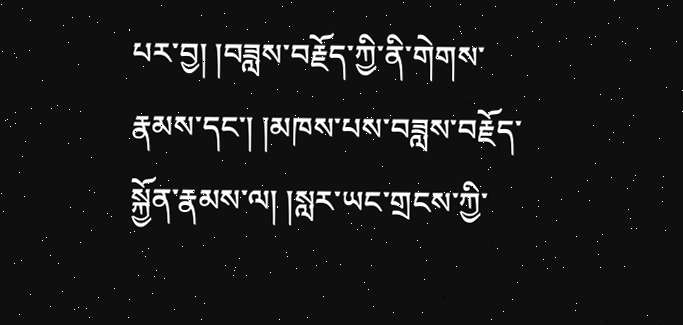པར་བྱ། །བཟླས་བརྗོད་ཀྱི་ནི་གེགས་རྣམས་དང་། །མཁས་པས་བཟླས་བརྗོད་སྐྱོན་རྣམས་ལ། །སླར་ཡང་གྲངས་ཀྱི་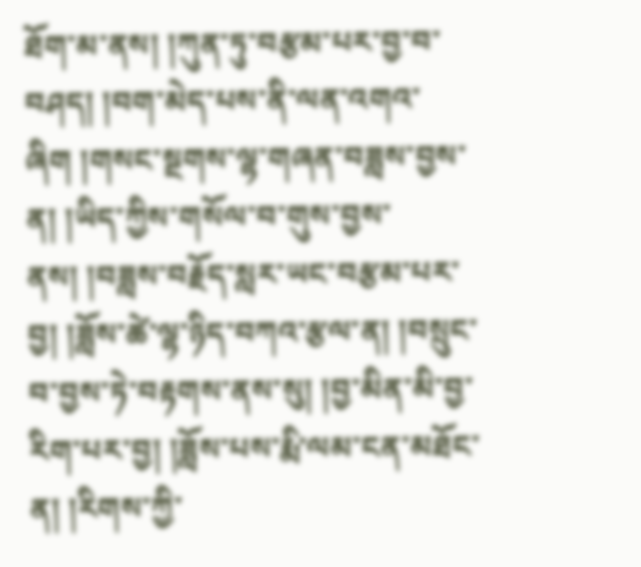ཐོག་མ་ནས། །ཀུན་ཏུ་བརྩམ་པར་བྱ་བ་བཤད། །བག་མེད་པས་ནི་ལན་འགའ་ཞིག །གསང་སྔགས་ལྷ་གཞན་བཟླས་བྱས་ན། །ཡིད་ཀྱིས་གསོལ་བ་གུས་བྱས་ནས། །བཟླས་བརྗོད་སླར་ཡང་བརྩམ་པར་བྱ། །ཟློས་ཚེ་ལྷ་ཉིད་བཀའ་རྩལ་ན། །བསྲུང་བ་བྱས་ཏེ་བརྟགས་ནས་སུ། །བྱ་མིན་མི་བྱ་རིག་པར་བྱ། །ཟློས་པས་རྨི་ལམ་ངན་མཐོང་ན། །རིགས་ཀྱི་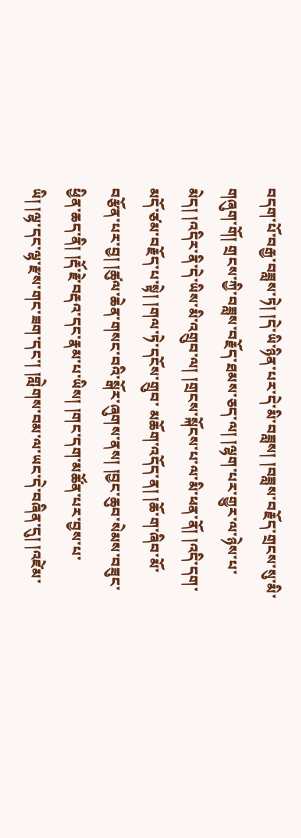བདག་པོ་བརྒྱ་བཟླས་ཏེ། །དེ་ཡི་ཉིན་པར་དེ་མི་བཟླས། །བཟླས་བརྗོད་གྲངས་སུ་མི་གཞུག་གོ། གྲངས་ཀྱི་བཟླས་བརྗོད་ཐམས་ཅད་ལ། །ལྷག་པར་གྱུར་ལ་ཉེས་པ་མེད། །འདིར་ནི་དེ་ཡིས་མི་འགྲུབ་ལ། །གྲངས་སྐོངས་པ་ལ་མི་ཕན་ནོ། །འདི་དག་མདོ་ཙམ་བརྗོད་པ་སྟེ། །གལ་ཏེ་དངོས་གྲུབ་ མཆོག་འདོད་ན། །ཆོ་ག་ཞིབ་མོ་བརྩོན་པར་བྱ། །ཚུལ་ཆེན་གསང་བའི་སྒོར་ཞུགས་ནས། །བྱང་ཆུབ་སེམས་བཟུང་ཕྱིན་ཆད་ནི། །རྡོ་རྗེ་བརྡའ་དང་རྣམ་པ་ཡིས། །གང་དག་མཚོན་པར་བྱས་པ་ཡི། །ལྷ་དང་ལྷ་རྫས་གང་ཟག་དང་། །གླེགས་བམ་ལ་ཡང་དེ་བཞིན་དུ། །འཛེམ་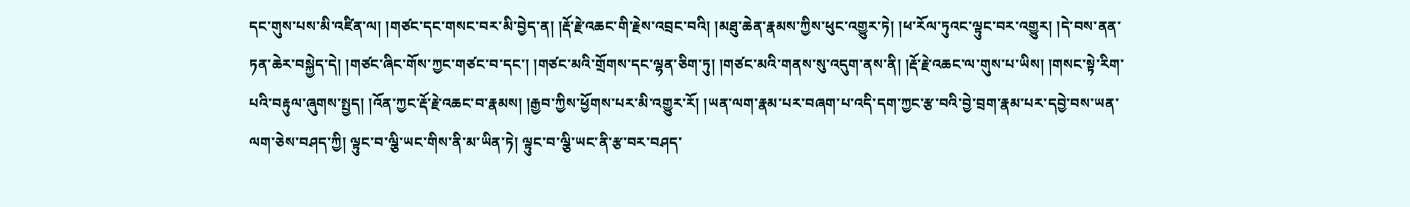དང་གུས་པས་མི་འཛིན་ལ། །གཙང་དང་གསང་བར་མི་བྱེད་ན། །རྡོ་རྗེ་འཆང་གི་རྗེས་འབྲང་བའི། །མཐུ་ཆེན་རྣམས་ཀྱིས་ཕུང་འགྱུར་ཏེ། །ཕ་རོལ་ཏུའང་ལྟུང་བར་འགྱུར། །དེ་བས་ནན་ཏན་ཆེར་བསྐྱེད་དེ། །གཙང་ཞིང་གོས་ཀྱང་གཙང་བ་དང་། །གཙང་མའི་གྲོགས་དང་ལྷན་ཅིག་ཏུ། །གཙང་མའི་གནས་སུ་འདུག་ནས་ནི། །རྡོ་རྗེ་འཆང་ལ་གུས་པ་ཡིས། །གསང་སྟེ་རིག་པའི་བརྟུལ་ཞུགས་སྤྱད། །འོན་ཀྱང་རྡོ་རྗེ་འཆང་བ་རྣམས། །རྒྱབ་ཀྱིས་ཕྱོགས་པར་མི་འགྱུར་རོ། །ཡན་ལག་རྣམ་པར་བཞག་པ་འདི་དག་ཀྱང་རྩ་བའི་བྱེ་བྲག་རྣམ་པར་དབྱེ་བས་ཡན་ལག་ཅེས་བཤད་ཀྱི། ལྟུང་བ་ལྕི་ཡང་གིས་ནི་མ་ཡིན་ཏེ། ལྟུང་བ་ལྕི་ཡང་ནི་རྩ་བར་བཤད་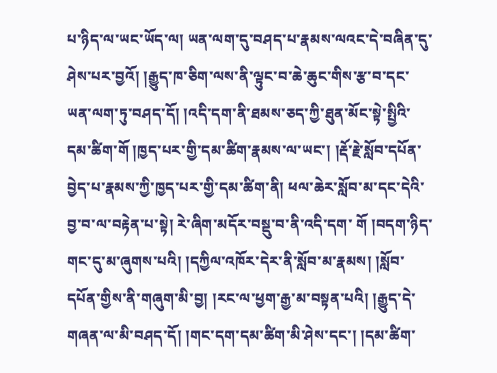པ་ཉིད་ལ་ཡང་ཡོད་ལ། ཡན་ལག་དུ་བཤད་པ་རྣམས་ལའང་དེ་བཞིན་དུ་ཤེས་པར་བྱའོ། །རྒྱུད་ཁ་ཅིག་ལས་ནི་ལྟུང་བ་ཆེ་ཆུང་གིས་རྩ་བ་དང་ཡན་ལག་ཏུ་བཤད་དོ། །འདི་དག་ནི་ཐམས་ཅད་ཀྱི་ཐུན་མོང་སྟེ་སྤྱིའི་དམ་ཚིག་གོ །ཁྱད་པར་གྱི་དམ་ཚིག་རྣམས་ལ་ཡང་། །རྡོ་རྗེ་སློབ་དཔོན་བྱེད་པ་རྣམས་ཀྱི་ཁྱད་པར་གྱི་དམ་ཚིག་ནི། ཕལ་ཆེར་སློབ་མ་དང་དེའི་བྱ་བ་ལ་བརྟེན་པ་སྟེ། རེ་ཞིག་མདོར་བསྡུ་བ་ནི་འདི་དག་ གོ །བདག་ཉིད་གང་དུ་མ་ཞུགས་པའི། །དཀྱིལ་འཁོར་དེར་ནི་སློབ་མ་རྣམས། །སློབ་དཔོན་གྱིས་ནི་གཞུག་མི་བྱ། །རང་ལ་ཕྱག་རྒྱ་མ་བསྟན་པའི། །རྒྱུད་དེ་གཞན་ལ་མི་བཤད་དོ། །གང་དག་དམ་ཚིག་མི་ཤེས་དང་། །དམ་ཚིག་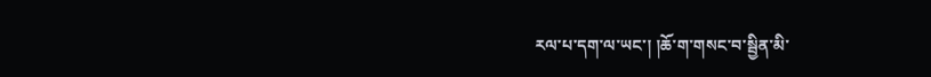རལ་པ་དག་ལ་ཡང་། །ཆོ་ག་གསང་བ་སྦྱིན་མི་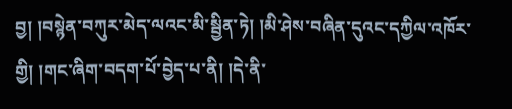བྱ། །བསྙེན་བཀུར་མེད་ལའང་མི་སྦྱིན་ཏེ། །མི་ཤེས་བཞིན་དུའང་དཀྱིལ་འཁོར་གྱི། །གང་ཞིག་བདག་པོ་བྱེད་པ་ནི། །དེ་ནི་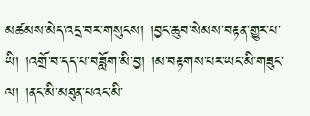མཚམས་མེད་འདྲ་བར་གསུངས། །བྱང་ཆུབ་སེམས་བརྟན་གྱུར་པ་ཡི། །འགྲོ་བ་དད་པ་བཟློག་མི་བྱ། །མ་བརྟགས་པར་ཡང་མི་གཟུང་ལ། །ནང་མི་མཐུན་པའང་མི་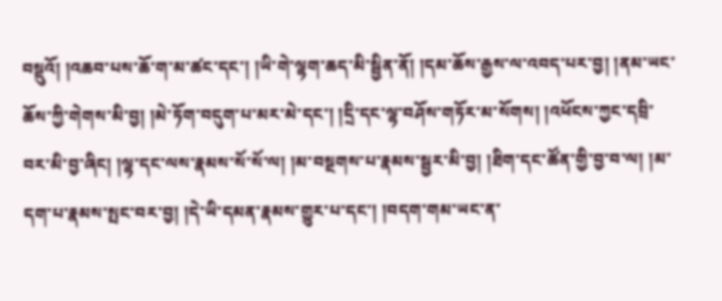བསྡུའོ། །འཆབ་པས་ཆོ་ག་མ་ཚང་དང་། །ཡི་གེ་ལྷག་ཆད་མི་སྦྱིན་ནོ། །དམ་ཆོས་རྒྱས་ལ་འབད་པར་བྱ། །ནམ་ཡང་ཆོས་ཀྱི་གེགས་མི་བྱ། །མེ་ཏོག་བདུག་པ་མར་མེ་དང་། །དྲི་དང་ལྷ་བཤོས་གཏོར་མ་སོགས། །འཕོངས་ཀྱང་དབྲི་བར་མི་བྱ་ཞིང། །ལྷ་དང་ལས་རྣམས་སོ་སོ་ལ། །མ་བསྔགས་པ་རྣམས་སྦྱར་མི་བྱ། །ཐིག་དང་ཚོན་གྱི་བྱ་བ་ལ། །མ་དག་པ་རྣམས་སྤང་བར་བྱ། །དེ་ཡི་དམན་རྣམས་གྱུར་པ་དང་། །བདག་གམ་ཡང་ན་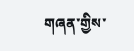གཞན་གྱིས་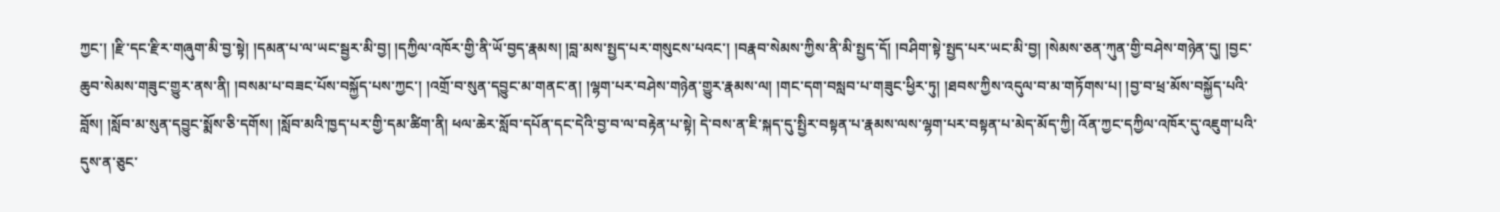ཀྱང་། །རྫི་དང་རྫིར་གཞུག་མི་བྱ་སྟེ། །དམན་པ་ལ་ཡང་སྦྱར་མི་བྱ། །དཀྱིལ་འཁོར་གྱི་ནི་ཡོ་བྱད་རྣམས། །བླ་མས་སྤྱད་པར་གསུངས་པའང་། །བརྣབ་སེམས་ཀྱིས་ནི་མི་སྤྱད་དོ། །བཤིག་སྟེ་སྤྱད་པར་ཡང་མི་བྱ། །སེམས་ཅན་ཀུན་གྱི་བཤེས་གཉེན་དུ། །བྱང་ཆུབ་སེམས་གཟུང་གྱུར་ནས་ནི། །བསམ་པ་བཟང་པོས་བསྐྱོད་པས་ཀྱང་། །འགྲོ་བ་སུན་དབྱུང་མ་གནང་ན། །ལྷག་པར་བཤེས་གཉེན་གྱུར་རྣམས་ལ། །གང་དག་བསླབ་པ་གཟུང་ཕྱིར་ཏུ། །ཐབས་ཀྱིས་འདུལ་བ་མ་གཏོགས་པ། །བྱ་བ་ཕྲ་མོས་བསྐྱོད་པའི་བློས། །སློབ་མ་སུན་དབྱུང་སྨོས་ཅི་དགོས། །སློབ་མའི་ཁྱད་པར་གྱི་དམ་ཚིག་ནི། ཕལ་ཆེར་སློབ་དཔོན་དང་དེའི་བྱ་བ་ལ་བརྟེན་པ་སྟེ། དེ་བས་ན་ཇི་སྐད་དུ་སྤྱིར་བསྟན་པ་རྣམས་ལས་ལྷག་པར་བསྟན་པ་མེད་མོད་ཀྱི། འོན་ཀྱང་དཀྱིལ་འཁོར་དུ་འཇུག་པའི་དུས་ན་ཅུང་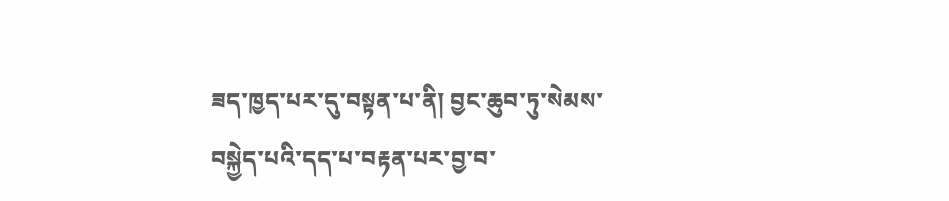ཟད་ཁྱད་པར་དུ་བསྟན་པ་ནི། བྱང་ཆུབ་ཏུ་སེམས་བསྐྱེད་པའི་དད་པ་བརྟན་པར་བྱ་བ་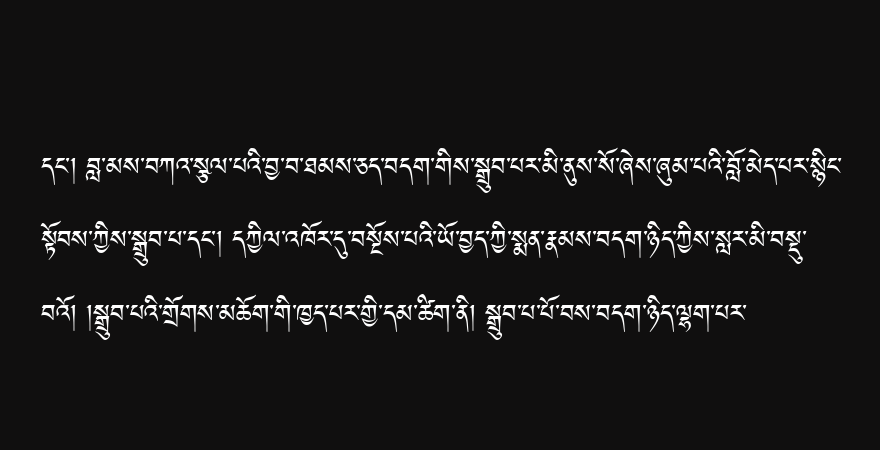དང་། བླ་མས་བཀའ་སྩལ་པའི་བྱ་བ་ཐམས་ཅད་བདག་གིས་སྒྲུབ་པར་མི་ནུས་སོ་ཞེས་ཞུམ་པའི་བློ་མེད་པར་སྙིང་སྟོབས་ཀྱིས་སྒྲུབ་པ་དང་། དཀྱིལ་འཁོར་དུ་བསྔོས་པའི་ཡོ་བྱད་ཀྱི་སྨན་རྣམས་བདག་ཉིད་ཀྱིས་སླར་མི་བསྡུ་བའོ། །སྒྲུབ་པའི་གྲོགས་མཆོག་གི་ཁྱད་པར་གྱི་དམ་ཚིག་ནི། སྒྲུབ་པ་པོ་བས་བདག་ཉིད་ལྷག་པར་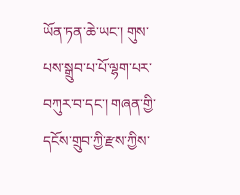ཡོན་ཏན་ཆེ་ཡང་། གུས་པས་སྒྲུབ་པ་པོ་ལྷག་པར་བཀུར་བ་དང་། གཞན་གྱི་དངོས་གྲུབ་ཀྱི་རྫས་ཀྱིས་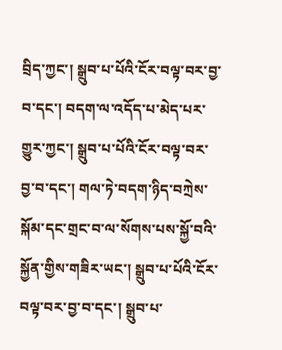བྲིད་ཀྱང་། སྒྲུབ་པ་པོའི་ངོར་བལྟ་བར་བྱ་བ་དང་། བདག་ལ་འདོད་པ་མེད་པར་གྱུར་ཀྱང་། སྒྲུབ་པ་པོའི་ངོར་བལྟ་བར་བྱ་བ་དང་། གལ་ཏེ་བདག་ཉིད་བཀྲེས་སྐོམ་དང་གྲང་བ་ལ་སོགས་པས་སྐྱོ་བའི་སྐྱོན་གྱིས་གཟིར་ཡང་། སྒྲུབ་པ་པོའི་ངོར་བལྟ་བར་བྱ་བ་དང་། སྒྲུབ་པ་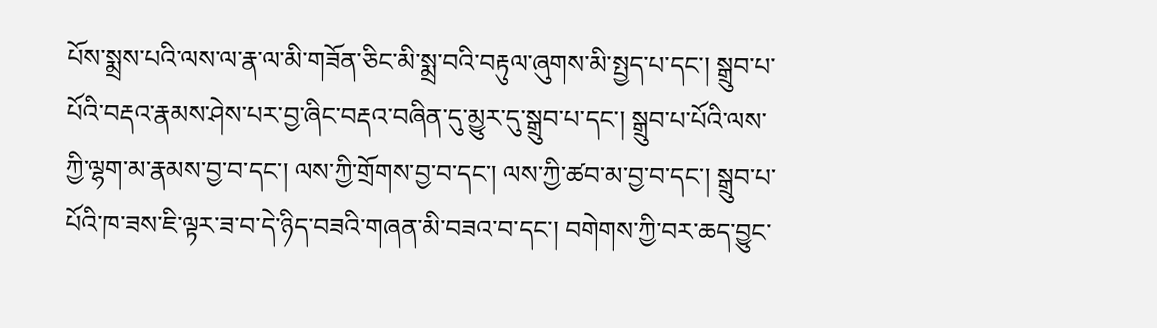པོས་སྨྲས་པའི་ལས་ལ་རྣ་ལ་མི་གཟོན་ཅིང་མི་སྨྲ་བའི་བརྟུལ་ཞུགས་མི་སྤྱད་པ་དང་། སྒྲུབ་པ་པོའི་བརྡའ་རྣམས་ཤེས་པར་བྱ་ཞིང་བརྡའ་བཞིན་དུ་མྱུར་དུ་སྒྲུབ་པ་དང་། སྒྲུབ་པ་པོའི་ལས་ཀྱི་ལྷག་མ་རྣམས་བྱ་བ་དང་། ལས་ཀྱི་གྲོགས་བྱ་བ་དང་། ལས་ཀྱི་ཚབ་མ་བྱ་བ་དང་། སྒྲུབ་པ་པོའི་ཁ་ཟས་ཇི་ལྟར་ཟ་བ་དེ་ཉིད་བཟའི་གཞན་མི་བཟའ་བ་དང་། བགེགས་ཀྱི་བར་ཆད་བྱུང་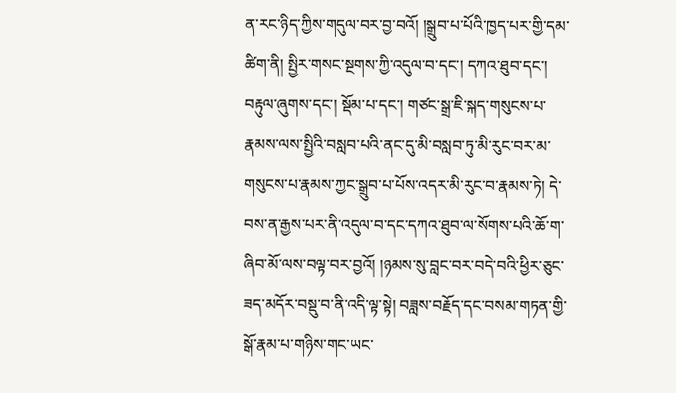ན་རང་ཉིད་ཀྱིས་གདུལ་བར་བྱ་བའོ། །སྒྲུབ་པ་པོའི་ཁྱད་པར་གྱི་དམ་ཚིག་ནི། སྤྱིར་གསང་སྔགས་ཀྱི་འདུལ་བ་དང་། དཀའ་ཐུབ་དང་། བརྟུལ་ཞུགས་དང་། སྡོམ་པ་དང་། གཙང་སྒྲ་ཇི་སྐད་གསུངས་པ་རྣམས་ལས་སྤྱིའི་བསླབ་པའི་ནང་དུ་མི་བསླབ་ཏུ་མི་རུང་བར་མ་གསུངས་པ་རྣམས་ཀྱང་སྒྲུབ་པ་པོས་འདར་མི་རུང་བ་རྣམས་ཏེ། དེ་བས་ན་རྒྱས་པར་ནི་འདུལ་བ་དང་དཀའ་ཐུབ་ལ་སོགས་པའི་ཆོ་ག་ཞིབ་མོ་ལས་བལྟ་བར་བྱའོ། །ཉམས་སུ་བླང་བར་བདེ་བའི་ཕྱིར་ཅུང་ཟད་མདོར་བསྡུ་བ་ནི་འདི་ལྟ་སྟེ། བཟླས་བརྗོད་དང་བསམ་གཏན་གྱི་སྒོ་རྣམ་པ་གཉིས་གང་ཡང་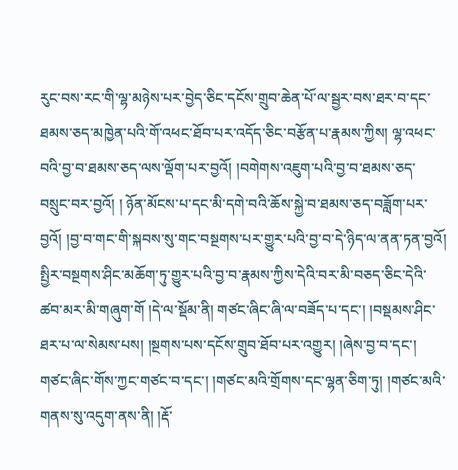རུང་བས་རང་གི་ལྷ་མཉེས་པར་བྱེད་ཅིང་དངོས་གྲུབ་ཆེན་པོ་ལ་སྦྱར་བས་ཐར་བ་དང་ཐམས་ཅད་མཁྱེན་པའི་གོ་འཕང་ཐོབ་པར་འདོད་ཅིང་བརྩོན་པ་རྣམས་ཀྱིས། ལྷ་འཕང་བའི་བྱ་བ་ཐམས་ཅད་ལས་ལྡོག་པར་བྱའོ། །བགེགས་འཇུག་པའི་བྱ་བ་ཐམས་ཅད་བསྲུང་བར་བྱའོ། ། ཉོན་མོངས་པ་དང་མི་དགེ་བའི་ཆོས་སྐྱེ་བ་ཐམས་ཅད་བཟློག་པར་བྱའོ། །བྱ་བ་གང་གི་སྐབས་སུ་གང་བསྔགས་པར་གྱུར་པའི་བྱ་བ་དེ་ཉིད་ལ་ནན་ཏན་བྱའོ། སྤྱིར་བསྔགས་ཤིང་མཆོག་ཏུ་གྱུར་པའི་བྱ་བ་རྣམས་ཀྱིས་དེའི་བར་མི་བཅད་ཅིང་དེའི་ཚབ་མར་མི་གཞུག་གོ །དེ་ལ་སྡོམ་ནི། གཙང་ཞིང་ཞི་ལ་བཟོད་པ་དང་། །བསྡམས་ཤིང་ཐར་པ་ལ་སེམས་པས། །སྔགས་པས་དངོས་གྲུབ་ཐོབ་པར་འགྱུར། །ཞེས་བྱ་བ་དང་། གཙང་ཞིང་གོས་ཀྱང་གཙང་བ་དང་། །གཙང་མའི་གྲོགས་དང་ལྷན་ཅིག་ཏུ། །གཙང་མའི་གནས་སུ་འདུག་ནས་ནི། །རྡོ་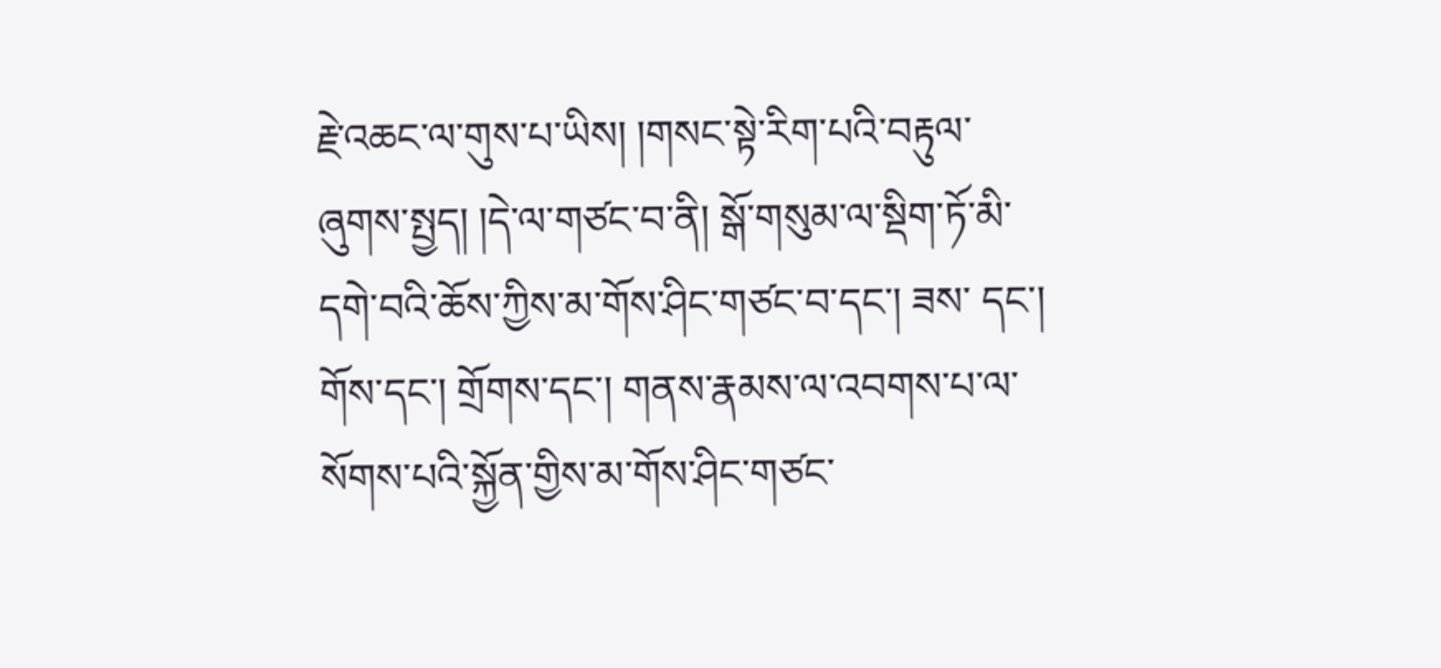རྗེ་འཆང་ལ་གུས་པ་ཡིས། །གསང་སྟེ་རིག་པའི་བརྟུལ་ཞུགས་སྤྱད། །དེ་ལ་གཙང་བ་ནི། སྒོ་གསུམ་ལ་སྡིག་ཏོ་མི་དགེ་བའི་ཆོས་ཀྱིས་མ་གོས་ཤིང་གཙང་བ་དང་། ཟས་ དང་། གོས་དང་། གྲོགས་དང་། གནས་རྣམས་ལ་འབགས་པ་ལ་སོགས་པའི་སྐྱོན་གྱིས་མ་གོས་ཤིང་གཙང་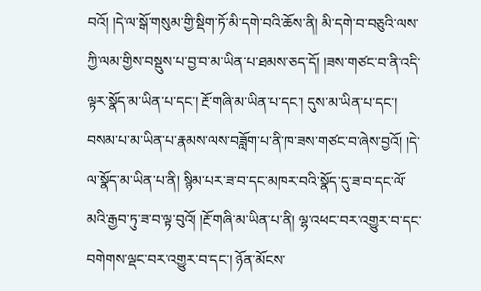བའོ། །དེ་ལ་སྒོ་གསུམ་གྱི་སྡིག་ཏོ་མི་དགེ་བའི་ཆོས་ནི། མི་དགེ་བ་བཅུའི་ལས་ཀྱི་ལམ་གྱིས་བསྡུས་པ་བྱ་བ་མ་ཡིན་པ་ཐམས་ཅད་དོ། །ཟས་གཙང་བ་ནི་འདི་ལྟར་སྣོད་མ་ཡིན་པ་དང་། རྔོ་གཞི་མ་ཡིན་པ་དང་། དུས་མ་ཡིན་པ་དང་། བསམ་པ་མ་ཡིན་པ་རྣམས་ལས་བཟློག་པ་ནི་ཁ་ཟས་གཙང་བ་ཞེས་བྱའོ། །དེ་ལ་སྣོད་མ་ཡིན་པ་ནི། སྙིམ་པར་ཟ་བ་དང་མཁར་བའི་སྣོད་དུ་ཟ་བ་དང་ལོ་མའི་རྒྱབ་ཏུ་ཟ་བ་ལྟ་བུའོ། །རྔོ་གཞི་མ་ཡིན་པ་ནི། ལྷ་འཕང་བར་འགྱུར་བ་དང་བགེགས་ལྡང་བར་འགྱུར་བ་དང་། ཉོན་མོངས་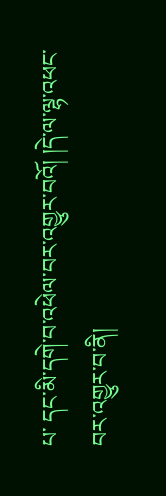པ་ དང་མི་དགེ་བ་འཕེལ་བར་འགྱུར་བའོ། །དེ་ལ་ལྷ་འཕང་བར་འགྱུར་བ་ནི།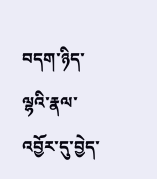བདག་ཉིད་ལྷའི་རྣལ་འབྱོར་དུ་བྱེད་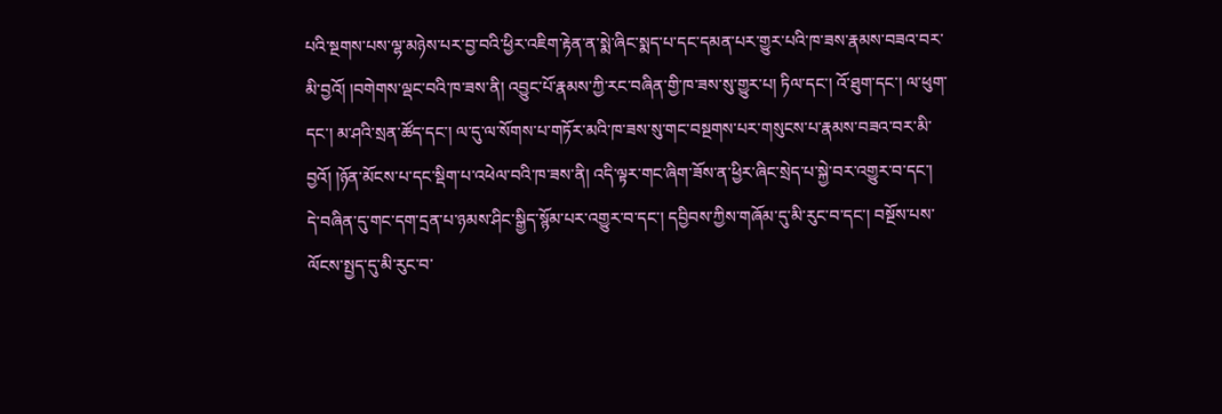པའི་སྔགས་པས་ལྷ་མཉེས་པར་བྱ་བའི་ཕྱིར་འཇིག་རྟེན་ན་སྨེ་ཞིང་སྨད་པ་དང་དམན་པར་གྱུར་པའི་ཁ་ཟས་རྣམས་བཟའ་བར་མི་བྱའོ། །བགེགས་ལྡང་བའི་ཁ་ཟས་ནི། འབྱུང་པོ་རྣམས་ཀྱི་རང་བཞིན་གྱི་ཁ་ཟས་སུ་གྱུར་པ། ཏིལ་དང་། འོ་ཐུག་དང་། ལ་ཕུག་དང་། མ་ཤའི་སྲན་ཚོད་དང་། ལ་དུ་ལ་སོགས་པ་གཏོར་མའི་ཁ་ཟས་སུ་གང་བསྔགས་པར་གསུངས་པ་རྣམས་བཟའ་བར་མི་བྱའོ། །ཉོན་མོངས་པ་དང་སྡིག་པ་འཕེལ་བའི་ཁ་ཟས་ནི། འདི་ལྟར་གང་ཞིག་ཟོས་ན་ཕྱིར་ཞིང་སྲེད་པ་སྐྱེ་བར་འགྱུར་བ་དང་། དེ་བཞིན་དུ་གང་དག་དྲན་པ་ཉམས་ཤིང་སྒྱིད་སྙོམ་པར་འགྱུར་བ་དང་། དབྱིབས་ཀྱིས་གཞོམ་དུ་མི་རུང་བ་དང་། བསྔོས་པས་ལོངས་སྤྱད་དུ་མི་རུང་བ་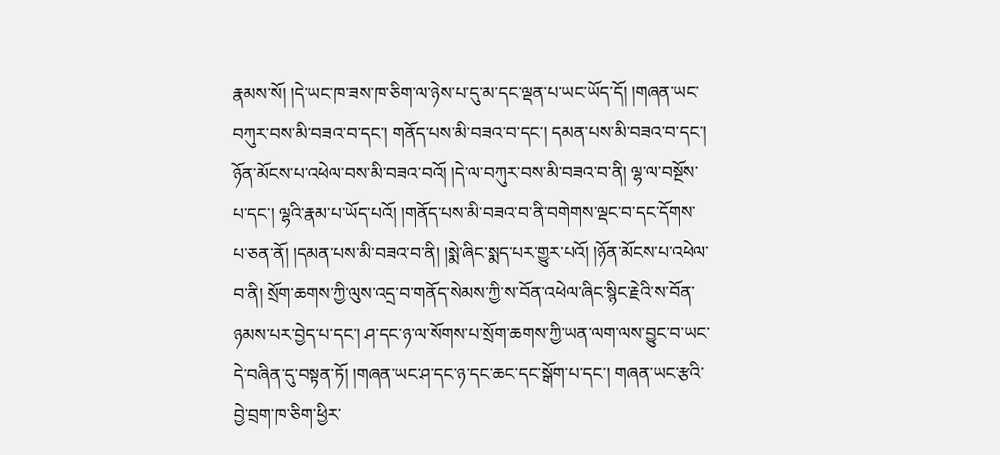རྣམས་སོ། །དེ་ཡང་ཁ་ཟས་ཁ་ཅིག་ལ་ཉེས་པ་དུ་མ་དང་ལྡན་པ་ཡང་ཡོད་དོ། །གཞན་ཡང་བཀུར་བས་མི་བཟའ་བ་དང་། གནོད་པས་མི་བཟའ་བ་དང་། དམན་པས་མི་བཟའ་བ་དང་། ཉོན་མོངས་པ་འཕེལ་བས་མི་བཟའ་བའོ། །དེ་ལ་བཀུར་བས་མི་བཟའ་བ་ནི། ལྷ་ལ་བསྔོས་པ་དང་། ལྷའི་རྣམ་པ་ཡོད་པའོ། །གནོད་པས་མི་བཟའ་བ་ནི་བགེགས་ལྡང་བ་དང་དོགས་པ་ཅན་ནོ། །དམན་པས་མི་བཟའ་བ་ནི། །སྨེ་ཞིང་སྨད་པར་གྱུར་པའོ། །ཉོན་མོངས་པ་འཕེལ་བ་ནི། སྲོག་ཆགས་ཀྱི་ལུས་འདྲ་བ་གནོད་སེམས་ཀྱི་ས་བོན་འཕེལ་ཞིང་སྙིང་རྗེའི་ས་བོན་ཉམས་པར་བྱེད་པ་དང་། ཤ་དང་ཉ་ལ་སོགས་པ་སྲོག་ཆགས་ཀྱི་ཡན་ལག་ལས་བྱུང་བ་ཡང་དེ་བཞིན་དུ་བསྟན་ཏོ། །གཞན་ཡང་ཤ་དང་ཉ་དང་ཆང་དང་སྒོག་པ་དང་། གཞན་ཡང་རྩའི་བྱེ་བྲག་ཁ་ཅིག་ཕྱིར་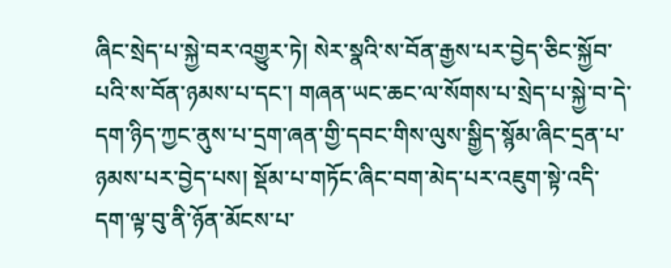ཞིང་སྲེད་པ་སྐྱེ་བར་འགྱུར་ཏེ། སེར་སྣའི་ས་བོན་རྒྱས་པར་བྱེད་ཅིང་སྐྱོབ་པའི་ས་བོན་ཉམས་པ་དང་། གཞན་ཡང་ཆང་ལ་སོགས་པ་སྲེད་པ་སྐྱེ་བ་དེ་དག་ཉིད་ཀྱང་ནུས་པ་དྲག་ཞན་གྱི་དབང་གིས་ལུས་སྒྱིད་སྙོམ་ཞིང་དྲན་པ་ཉམས་པར་བྱེད་པས། སྡོམ་པ་གཏོང་ཞིང་བག་མེད་པར་འཇུག་སྟེ་འདི་དག་ལྟ་བུ་ནི་ཉོན་མོངས་པ་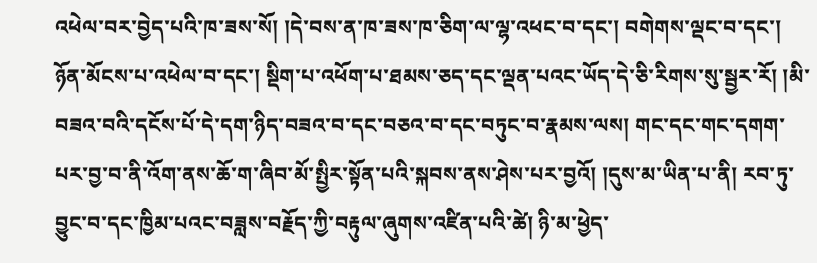འཕེལ་བར་བྱེད་པའི་ཁ་ཟས་སོ། །དེ་བས་ན་ཁ་ཟས་ཁ་ཅིག་ལ་ལྷ་འཕང་བ་དང་། བགེགས་ལྡང་བ་དང་། ཉོན་མོངས་པ་འཕེལ་བ་དང་། སྡིག་པ་འཕོག་པ་ཐམས་ཅད་དང་ལྡན་པའང་ཡོད་དེ་ཅི་རིགས་སུ་སྦྱར་རོ། །མི་བཟའ་བའི་དངོས་པོ་དེ་དག་ཉིད་བཟའ་བ་དང་བཅའ་བ་དང་བཏུང་བ་རྣམས་ལས། གང་དང་གང་དགག་པར་བྱ་བ་ནི་འོག་ནས་ཆོ་ག་ཞིབ་མོ་སྤྱིར་སྟོན་པའི་སྐབས་ནས་ཤེས་པར་བྱའོ། །དུས་མ་ཡིན་པ་ནི། རབ་ཏུ་བྱུང་བ་དང་ཁྱིམ་པའང་བཟླས་བརྗོད་ཀྱི་བརྟུལ་ཞུགས་འཛིན་པའི་ཚེ། ཉི་མ་ཕྱེད་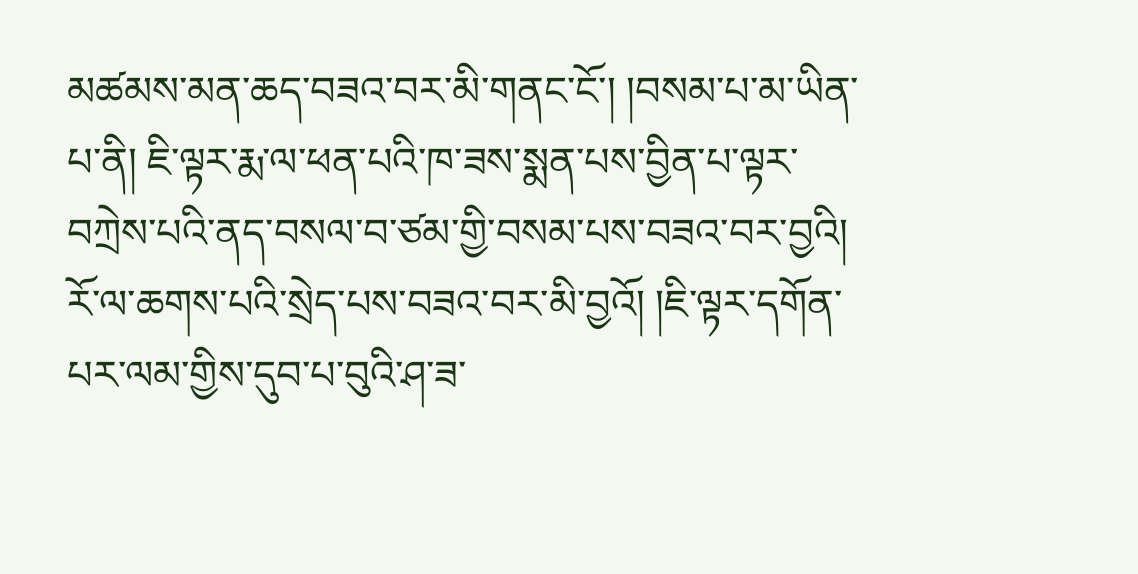མཚམས་མན་ཆད་བཟའ་བར་མི་གནང་ངོ་། །བསམ་པ་མ་ཡིན་པ་ནི། ཇི་ལྟར་རྨ་ལ་ཕན་པའི་ཁ་ཟས་སྨན་པས་བྱིན་པ་ལྟར་བཀྲེས་པའི་ནད་བསལ་བ་ཙམ་གྱི་བསམ་པས་བཟའ་བར་བྱའི། རོ་ལ་ཆགས་པའི་སྲེད་པས་བཟའ་བར་མི་བྱའོ། །ཇི་ལྟར་དགོན་པར་ལམ་གྱིས་དུབ་པ་བུའི་ཤ་ཟ་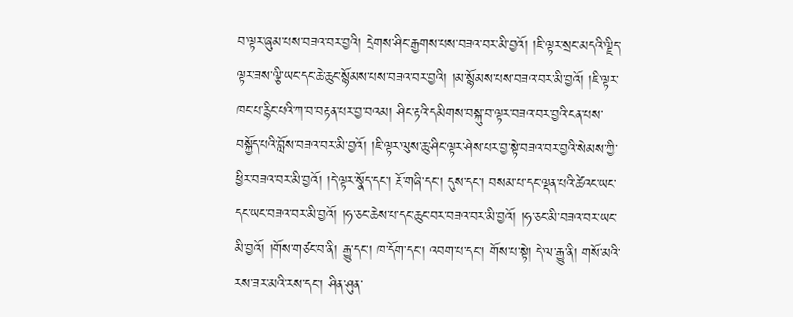བ་ལྟར་ཞུམ་པས་བཟའ་བར་བྱའི། དྲེགས་ཤིང་རྒྱགས་པས་བཟའ་བར་མི་བྱའོ། །ཇི་ལྟར་སྲང་མདའི་ལྗིད་ལྟར་ཟས་ལྕི་ཡང་དང་ཆེ་ཆུང་སྙོམས་པས་བཟའ་བར་བྱའི། །མ་སྙོམས་པས་བཟའ་བར་མི་བྱའོ། །ཇི་ལྟར་ཁང་པ་རྙིང་པའི་ཀ་བ་བརྟན་པར་བྱ་བའམ། ཤིང་རྟའི་དམིགས་བསྐུ་བ་ལྟར་བཟའ་བར་བྱའི་ངན་པས་བསྐྱོད་པའི་བློས་བཟའ་བར་མི་བྱའོ། །ཇི་ལྟར་ལུས་ཆུ་ཤིང་ལྟར་ཤེས་པར་བྱ་སྟེ་བཟའ་བར་བྱའི་སེམས་ཀྱི་ཕྱིར་བཟའ་བར་མི་བྱའོ། །དེ་ལྟར་སྣོད་དང་། རྔོ་གཞི་དང་། དུས་དང་། བསམ་པ་དང་ལྡན་པའི་ཚེའང་ཡང་དང་ཡང་བཟའ་བར་མི་བྱའོ། །ཧ་ཅང་ཆེས་པ་དང་ཆུང་བར་བཟའ་བར་མི་བྱའོ། །ཧ་ཅང་མི་བཟའ་བར་ཡང་མི་བྱའོ། །གོས་གཙང་བ་ནི། རྒྱུ་དང་། ཁ་དོག་དང་། འབག་པ་དང་། གོས་པ་སྟེ། དེ་ལ་རྒྱུ་ནི། གསོ་མའི་རས་ཟར་མའི་རས་དང་། ཤིན་ཤུན་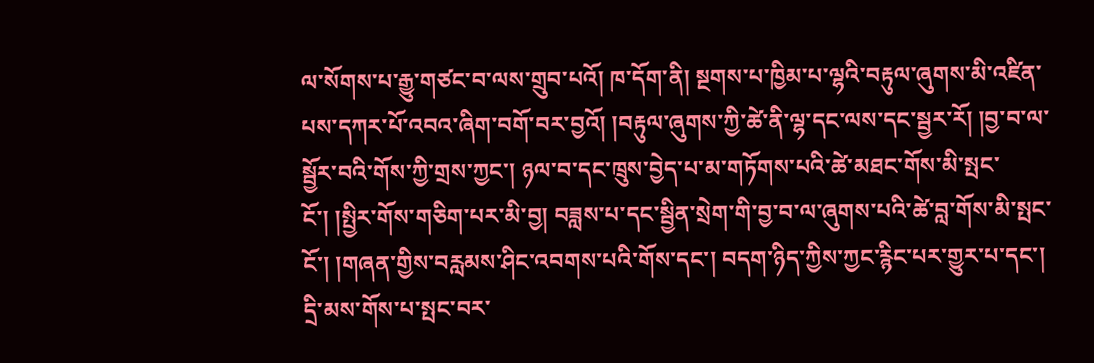ལ་སོགས་པ་རྒྱུ་གཙང་བ་ལས་གྲུབ་པའོ། ཁ་དོག་ནི། སྔགས་པ་ཁྱིམ་པ་ལྷའི་བརྟུལ་ཞུགས་མི་འཛིན་པས་དཀར་པོ་འབའ་ཞིག་བགོ་བར་བྱའོ། །བརྟུལ་ཞུགས་ཀྱི་ཚེ་ནི་ལྷ་དང་ལས་དང་སྦྱར་རོ། །བྱ་བ་ལ་སྦྱོར་བའི་གོས་ཀྱི་གྲས་ཀྱང་། ཉལ་བ་དང་ཁྲུས་བྱེད་པ་མ་གཏོགས་པའི་ཚེ་མཐང་གོས་མི་སྤང་ངོ་། །སྤྱིར་གོས་གཅིག་པར་མི་བྱ། བཟླས་པ་དང་སྦྱིན་སྲེག་གི་བྱ་བ་ལ་ཞུགས་པའི་ཚེ་བླ་གོས་མི་སྤང་ངོ་། །གཞན་གྱིས་བརླམས་ཤིང་འབགས་པའི་གོས་དང་། བདག་ཉིད་ཀྱིས་ཀྱང་རྙིང་པར་གྱུར་པ་དང་། དྲི་མས་གོས་པ་སྤང་བར་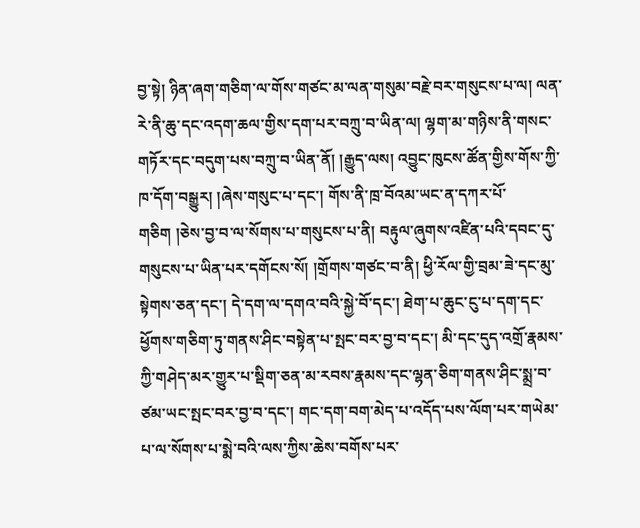བྱ་སྟེ། ཉིན་ཞག་གཅིག་ལ་གོས་གཙང་མ་ལན་གསུམ་བརྗེ་བར་གསུངས་པ་ལ། ལན་རེ་ནི་ཆུ་དང་འདག་ཆལ་གྱིས་དག་པར་བཀྲུ་བ་ཡིན་ལ། ལྷག་མ་གཉིས་ནི་གསང་གཏོར་དང་བདུག་པས་བཀྲུ་བ་ཡིན་ནོ། །རྒྱུད་ལས། འབྱུང་ཁུངས་ཚོན་གྱིས་གོས་ཀྱི་ཁ་དོག་བསྒྱུར། །ཞེས་གསུང་པ་དང་། གོས་ནི་ཁྲ་བོའམ་ཡང་ན་དཀར་པོ་གཅིག །ཅེས་བྱ་བ་ལ་སོགས་པ་གསུངས་པ་ནི། བརྟུལ་ཞུགས་འཛིན་པའི་དབང་དུ་གསུངས་པ་ཡིན་པར་དགོངས་སོ། །གྲོགས་གཙང་བ་ནི། ཕྱི་རོལ་གྱི་བྲམ་ཟེ་དང་མུ་སྟེགས་ཅན་དང་། དེ་དག་ལ་དགའ་བའི་སྐྱེ་བོ་དང་། ཐེག་པ་ཆུང་ངུ་པ་དག་དང་ཕྱོགས་གཅིག་ཏུ་གནས་ཤིང་བསྟེན་པ་སྤང་བར་བྱ་བ་དང་། མི་དང་དུད་འགྲོ་རྣམས་ཀྱི་གཤེད་མར་གྱུར་པ་སྡིག་ཅན་མ་རབས་རྣམས་དང་ལྷན་ཅིག་གནས་ཤིང་སྨྲ་བ་ཙམ་ཡང་སྤང་བར་བྱ་བ་དང་། གང་དག་བག་མེད་པ་འདོད་པས་ལོག་པར་གཡེམ་པ་ལ་སོགས་པ་སྨེ་བའི་ལས་ཀྱིས་ཆེས་བགོས་པར་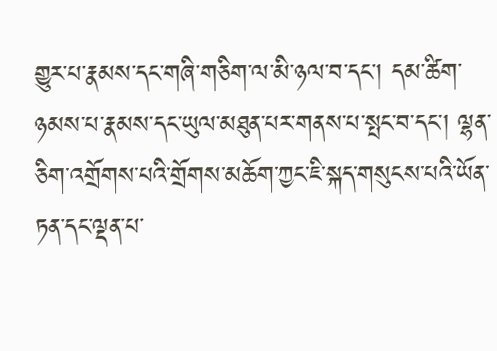གྱུར་པ་རྣམས་དང་གཞི་གཅིག་ལ་མི་ཉལ་བ་དང་། དམ་ཚིག་ཉམས་པ་རྣམས་དང་ཡུལ་མཐུན་པར་གནས་པ་སྤང་བ་དང་། ལྷན་ཅིག་འགྲོགས་པའི་གྲོགས་མཆོག་ཀྱང་ཇི་སྐད་གསུངས་པའི་ཡོན་ཏན་དང་ལྡན་པ་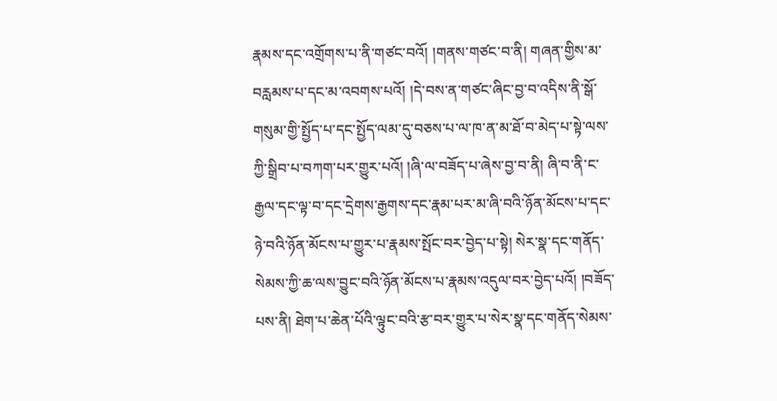རྣམས་དང་འགྲོགས་པ་ནི་གཙང་བའོ། །གནས་གཙང་བ་ནི། གཞན་གྱིས་མ་བརླམས་པ་དང་མ་འབགས་པའོ། །དེ་བས་ན་གཙང་ཞིང་བྱ་བ་འདིས་ནི་སྒོ་གསུམ་གྱི་སྤྱོད་པ་དང་སྤྱོད་ལམ་དུ་བཅས་པ་ལ་ཁ་ན་མ་ཐོ་བ་མེད་པ་སྟེ་ལས་ཀྱི་སྒྲིབ་པ་བཀག་པར་གྱུར་པའོ། །ཞི་ལ་བཟོད་པ་ཞེས་བྱ་བ་ནི། ཞི་བ་ནི་ང་རྒྱལ་དང་ལྟ་བ་དང་དྲེགས་རྒྱགས་དང་རྣམ་པར་མ་ཞི་བའི་ཉོན་མོངས་པ་དང་ཉེ་བའི་ཉོན་མོངས་པ་གྱུར་པ་རྣམས་སྤོང་བར་བྱེད་པ་སྟེ། སེར་སྣ་དང་གནོད་སེམས་ཀྱི་ཆ་ལས་བྱུང་བའི་ཉོན་མོངས་པ་རྣམས་འདུལ་བར་བྱེད་པའོ། །བཟོད་པས་ནི། ཐེག་པ་ཆེན་པོའི་ལྟུང་བའི་རྩ་བར་གྱུར་པ་སེར་སྣ་དང་གནོད་སེམས་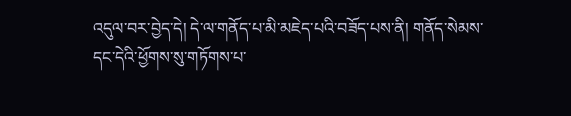འདུལ་བར་བྱེད་དེ། དེ་ལ་གནོད་པ་མི་མཇེད་པའི་བཟོད་པས་ནི། གནོད་སེམས་དང་དེའི་ཕྱོགས་སུ་གཏོགས་པ་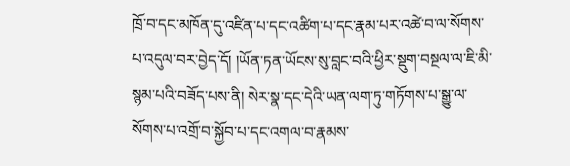ཁྲོ་བ་དང་མཁོན་དུ་འཛིན་པ་དང་འཚིག་པ་དང་རྣམ་པར་འཚེ་བ་ལ་སོགས་པ་འདུལ་བར་བྱེད་དོ། །ཡོན་ཏན་ཡོངས་སུ་བླང་བའི་ཕྱིར་སྡུག་བསྔལ་ལ་ཇི་མི་སྙམ་པའི་བཟོད་པས་ནི། སེར་སྣ་དང་དེའི་ཡན་ལག་ཏུ་གཏོགས་པ་སྒྱུ་ལ་སོགས་པ་འགྲོ་བ་སྐྱོབ་པ་དང་འགལ་བ་རྣམས་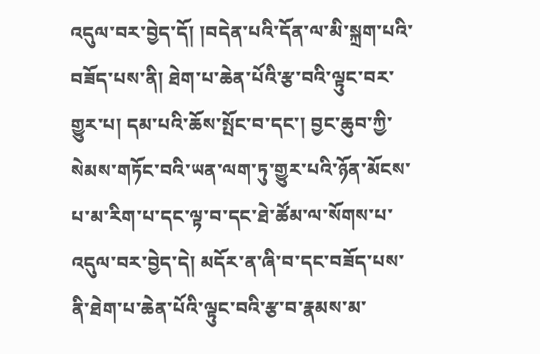འདུལ་བར་བྱེད་དོ། །བདེན་པའི་དོན་ལ་མི་སྐྲག་པའི་བཟོད་པས་ནི། ཐེག་པ་ཆེན་པོའི་རྩ་བའི་ལྟུང་བར་གྱུར་པ། དམ་པའི་ཆོས་སྤོང་བ་དང་། བྱང་ཆུབ་ཀྱི་སེམས་གཏོང་བའི་ཡན་ལག་ཏུ་གྱུར་པའི་ཉོན་མོངས་པ་མ་རིག་པ་དང་ལྟ་བ་དང་ཐེ་ཚོམ་ལ་སོགས་པ་འདུལ་བར་བྱེད་དེ། མདོར་ན་ཞི་བ་དང་བཟོད་པས་ནི་ཐེག་པ་ཆེན་པོའི་ལྟུང་བའི་རྩ་བ་རྣམས་མ་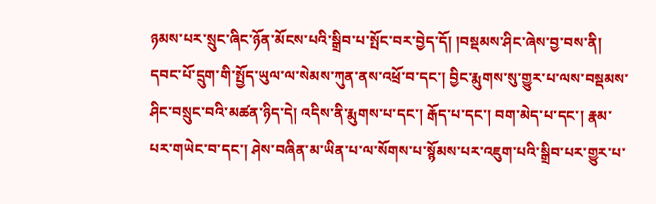ཉམས་པར་སྲུང་ཞིང་ཉོན་མོངས་པའི་སྒྲིབ་པ་སྤོང་བར་བྱེད་དོ། །བསྡམས་ཤིང་ཞེས་བྱ་བས་ནི། དབང་པོ་དྲུག་གི་སྤྱོད་ཡུལ་ལ་སེམས་ཀུན་ནས་འཕྲོ་བ་དང་། བྱིང་རྨུགས་སུ་གྱུར་པ་ལས་བསྡམས་ཤིང་བསྲུང་བའི་མཚན་ཉིད་དེ། འདིས་ནི་རྨུགས་པ་དང་། རྒོད་པ་དང་། བག་མེད་པ་དང་། རྣམ་པར་གཡེང་བ་དང་། ཤེས་བཞིན་མ་ཡིན་པ་ལ་སོགས་པ་སྙོམས་པར་འཇུག་པའི་སྒྲིབ་པར་གྱུར་པ་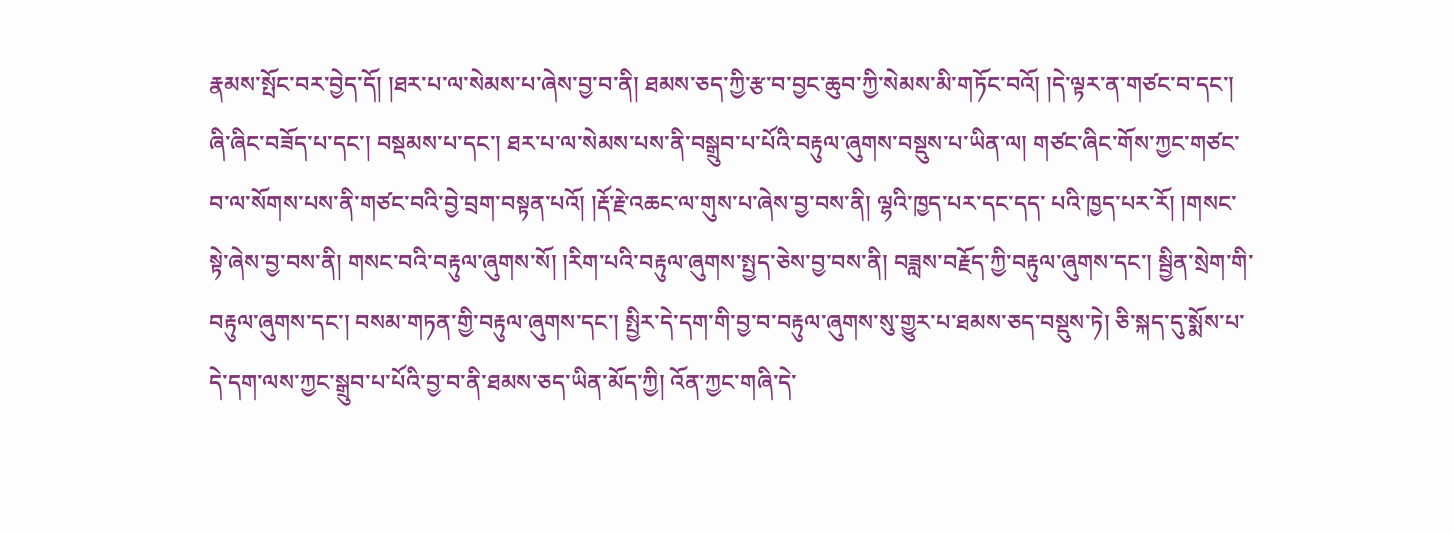རྣམས་སྤོང་བར་བྱེད་དོ། །ཐར་པ་ལ་སེམས་པ་ཞེས་བྱ་བ་ནི། ཐམས་ཅད་ཀྱི་རྩ་བ་བྱང་ཆུབ་ཀྱི་སེམས་མི་གཏོང་བའོ། །དེ་ལྟར་ན་གཙང་བ་དང་། ཞི་ཞིང་བཟོད་པ་དང་། བསྡམས་པ་དང་། ཐར་པ་ལ་སེམས་པས་ནི་བསྒྲུབ་པ་པོའི་བརྟུལ་ཞུགས་བསྡུས་པ་ཡིན་ལ། གཙང་ཞིང་གོས་ཀྱང་གཙང་བ་ལ་སོགས་པས་ནི་གཙང་བའི་བྱེ་བྲག་བསྟན་པའོ། །རྡོ་རྗེ་འཆང་ལ་གུས་པ་ཞེས་བྱ་བས་ནི། ལྷའི་ཁྱད་པར་དང་དད་ པའི་ཁྱད་པར་རོ། །གསང་སྟེ་ཞེས་བྱ་བས་ནི། གསང་བའི་བརྟུལ་ཞུགས་སོ། །རིག་པའི་བརྟུལ་ཞུགས་སྤྱད་ཅེས་བྱ་བས་ནི། བཟླས་བརྗོད་ཀྱི་བརྟུལ་ཞུགས་དང་། སྦྱིན་སྲེག་གི་བརྟུལ་ཞུགས་དང་། བསམ་གཏན་གྱི་བརྟུལ་ཞུགས་དང་། སྤྱིར་དེ་དག་གི་བྱ་བ་བརྟུལ་ཞུགས་སུ་གྱུར་པ་ཐམས་ཅད་བསྡུས་ཏེ། ཅི་སྐད་དུ་སྨོས་པ་དེ་དག་ལས་ཀྱང་སྒྲུབ་པ་པོའི་བྱ་བ་ནི་ཐམས་ཅད་ཡིན་མོད་ཀྱི། འོན་ཀྱང་གཞི་དེ་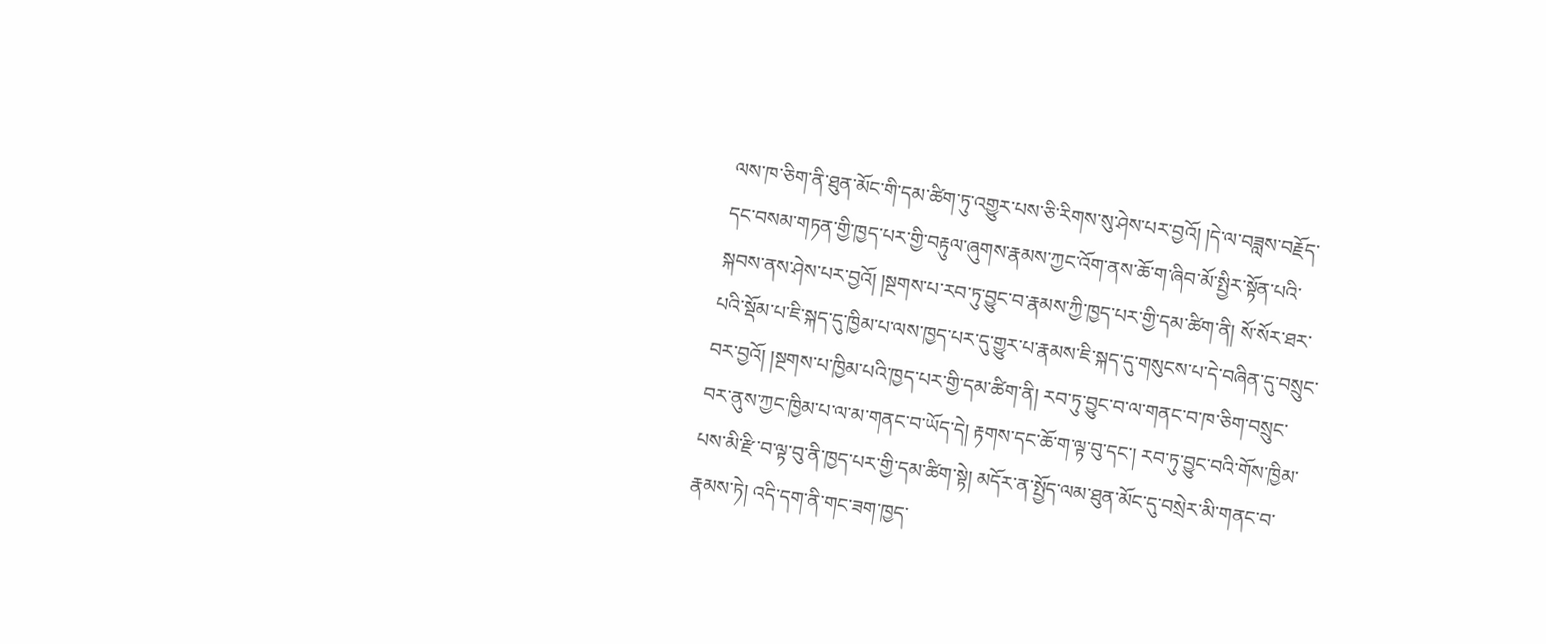ལས་ཁ་ཅིག་ནི་ཐུན་མོང་གི་དམ་ཚིག་ཏུ་འགྱུར་པས་ཅི་རིགས་སུ་ཤེས་པར་བྱའོ། །དེ་ལ་བཟླས་བརྗོད་དང་བསམ་གཏན་གྱི་ཁྱད་པར་གྱི་བརྟུལ་ཞུགས་རྣམས་ཀྱང་འོག་ནས་ཆོ་ག་ཞིབ་མོ་སྤྱིར་སྟོན་པའི་སྐབས་ནས་ཤེས་པར་བྱའོ། །སྔགས་པ་རབ་ཏུ་བྱུང་བ་རྣམས་ཀྱི་ཁྱད་པར་གྱི་དམ་ཚིག་ནི། སོ་སོར་ཐར་པའི་སྡོམ་པ་ཇི་སྐད་དུ་ཁྱིམ་པ་ལས་ཁྱད་པར་དུ་གྱུར་པ་རྣམས་ཇི་སྐད་དུ་གསུངས་པ་དེ་བཞིན་དུ་བསྲུང་བར་བྱའོ། །སྔགས་པ་ཁྱིམ་པའི་ཁྱད་པར་གྱི་དམ་ཚིག་ནི། རབ་ཏུ་བྱུང་བ་ལ་གནང་བ་ཁ་ཅིག་བསྲུང་བར་ནུས་ཀྱང་ཁྱིམ་པ་ལ་མ་གནང་བ་ཡོད་དེ། རྟགས་དང་ཆོ་ག་ལྟ་བུ་དང་། རབ་ཏུ་བྱུང་བའི་གོས་ཁྱིམ་པས་མི་རྫི་བ་ལྟ་བུ་ནི་ཁྱད་པར་གྱི་དམ་ཚིག་སྟེ། མདོར་ན་སྤྱོད་ལམ་ཐུན་མོང་དུ་བསྲེར་མི་གནང་བ་རྣམས་ཏེ། འདི་དག་ནི་གང་ཟག་ཁྱད་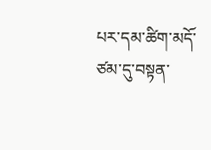པར་དམ་ཚིག་མདོ་ཙམ་དུ་བསྟན་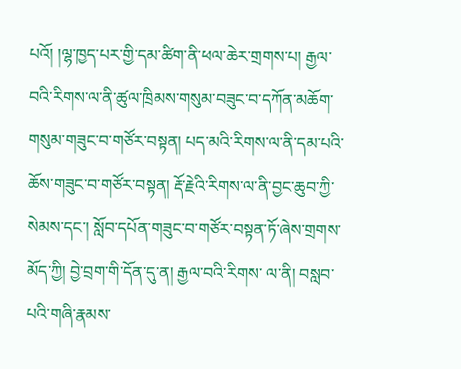པའོ། །ལྷ་ཁྱད་པར་གྱི་དམ་ཚིག་ནི་ཕལ་ཆེར་གྲགས་པ། རྒྱལ་བའི་རིགས་ལ་ནི་ཚུལ་ཁྲིམས་གསུམ་བཟུང་བ་དཀོན་མཆོག་གསུམ་གཟུང་བ་གཙོར་བསྟན། པད་མའི་རིགས་ལ་ནི་དམ་པའི་ཆོས་གཟུང་བ་གཙོར་བསྟན། རྡོ་རྗེའི་རིགས་ལ་ནི་བྱང་ཆུབ་ཀྱི་སེམས་དང་། སློབ་དཔོན་གཟུང་བ་གཙོར་བསྟན་ཏོ་ཞེས་གྲགས་མོད་ཀྱི། བྱེ་བྲག་གི་དོན་དུ་ན། རྒྱལ་བའི་རིགས་ ལ་ནི། བསླབ་པའི་གཞི་རྣམས་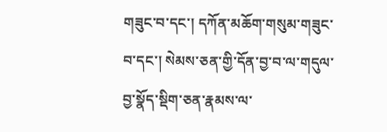གཟུང་བ་དང་། དཀོན་མཆོག་གསུམ་གཟུང་བ་དང་། སེམས་ཅན་གྱི་དོན་བྱ་བ་ལ་གདུལ་བྱ་སྣོད་སྡིག་ཅན་རྣམས་ལ་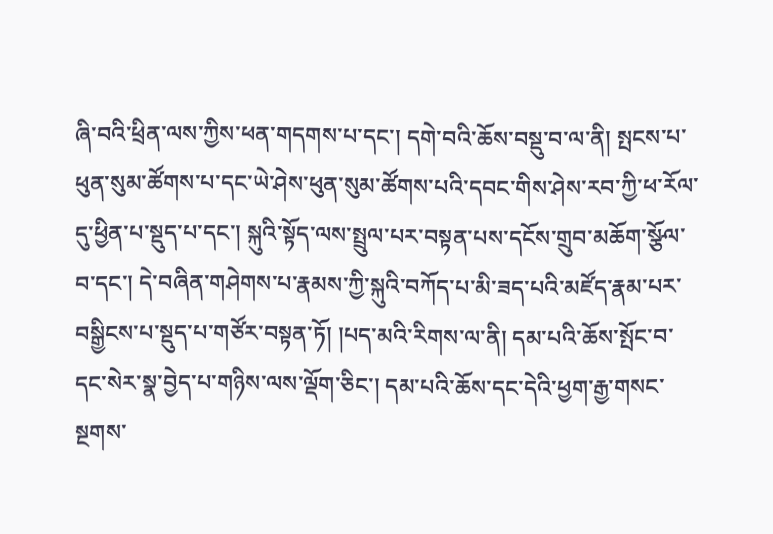ཞི་བའི་ཕྲིན་ལས་ཀྱིས་ཕན་གདགས་པ་དང་། དགེ་བའི་ཆོས་བསྡུ་བ་ལ་ནི། སྤངས་པ་ཕུན་སུམ་ཚོགས་པ་དང་ཡེ་ཤེས་ཕུན་སུམ་ཚོགས་པའི་དབང་གིས་ཤེས་རབ་ཀྱི་ཕ་རོལ་དུ་ཕྱིན་པ་སྡུད་པ་དང་། སྐུའི་སྟོད་ལས་སྤྲུལ་པར་བསྟན་པས་དངོས་གྲུབ་མཆོག་སྩོལ་བ་དང་། དེ་བཞིན་གཤེགས་པ་རྣམས་ཀྱི་སྐུའི་བཀོད་པ་མི་ཟད་པའི་མཛོད་རྣམ་པར་བསྒྱིངས་པ་སྡུད་པ་གཙོར་བསྟན་ཏོ། །པད་མའི་རིགས་ལ་ནི། དམ་པའི་ཆོས་སྤོང་བ་དང་སེར་སྣ་བྱེད་པ་གཉིས་ལས་ལྡོག་ཅིང་། དམ་པའི་ཆོས་དང་དེའི་ཕྱག་རྒྱ་གསང་སྔགས་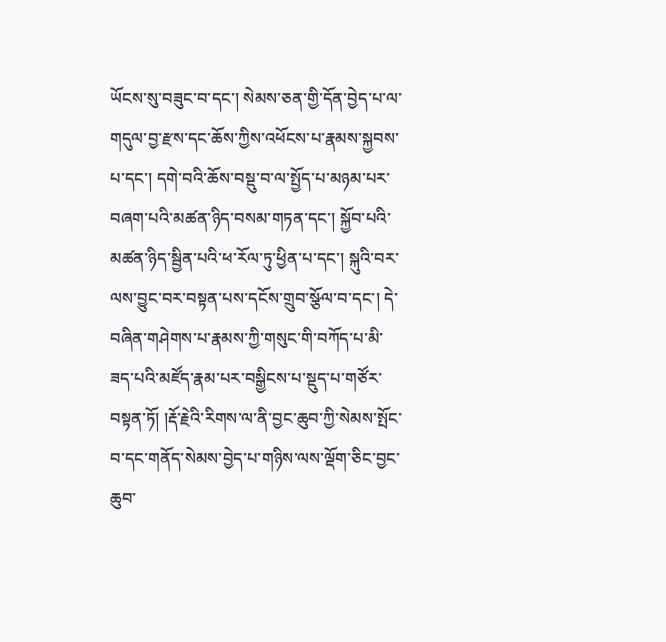ཡོངས་སུ་བཟུང་བ་དང་། སེམས་ཅན་གྱི་དོན་བྱེད་པ་ལ་གདུལ་བྱ་རྫས་དང་ཆོས་ཀྱིས་འཕོངས་པ་རྣམས་སྐྱབས་པ་དང་། དགེ་བའི་ཆོས་བསྡུ་བ་ལ་སྤྱོད་པ་མཉམ་པར་བཞག་པའི་མཚན་ཉིད་བསམ་གཏན་དང་། སྐྱོབ་པའི་མཚན་ཉིད་སྦྱིན་པའི་ཕ་རོལ་ཏུ་ཕྱིན་པ་དང་། སྐུའི་བར་ལས་བྱུང་བར་བསྟན་པས་དངོས་གྲུབ་སྩོལ་བ་དང་། དེ་བཞིན་གཤེགས་པ་རྣམས་ཀྱི་གསུང་གི་བཀོད་པ་མི་ཟད་པའི་མཛོད་རྣམ་པར་བསྒྱིངས་པ་སྡུད་པ་གཙོར་བསྟན་ཏོ། །རྡོ་རྗེའི་རིགས་ལ་ནི་བྱང་ཆུབ་ཀྱི་སེམས་སྤོང་བ་དང་གནོད་སེམས་བྱེད་པ་གཉིས་ལས་ལྡོག་ཅིང་བྱང་ཆུབ་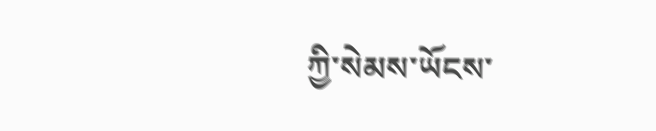ཀྱི་སེམས་ཡོངས་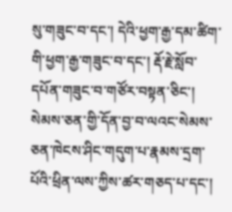སུ་གཟུང་བ་དང་། དེའི་ཕྱག་རྒྱ་དམ་ཚིག་གི་ཕྱག་རྒྱ་གཟུང་བ་དང་། རྡོ་རྗེ་སློབ་དཔོན་གཟུང་བ་གཙོར་བསྟན་ཅིང་། སེམས་ཅན་གྱི་དོན་བྱ་བ་ལའང་སེམས་ཅན་ཁེངས་ཤིང་གདུག་པ་རྣམས་དྲག་པོའི་ཕྲིན་ལས་ཀྱིས་ཚར་གཅད་པ་དང་།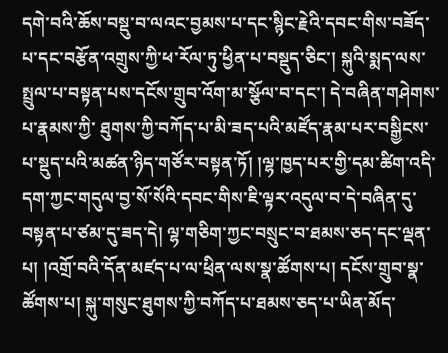དགེ་བའི་ཆོས་བསྡུ་བ་ལའང་བྱམས་པ་དང་སྙིང་རྗེའི་དབང་གིས་བཟོད་པ་དང་བརྩོན་འགྲུས་ཀྱི་ཕ་རོལ་ཏུ་ཕྱིན་པ་བསྡུད་ཅིང་། སྐུའི་སྨད་ལས་སྤྲུལ་པ་བསྟན་པས་དངོས་གྲུབ་འོག་མ་སྩོལ་བ་དང་། དེ་བཞིན་གཤེགས་པ་རྣམས་ཀྱི་ ཐུགས་ཀྱི་བཀོད་པ་མི་ཟད་པའི་མཛོད་རྣམ་པར་བསྒྱིངས་པ་སྡུད་པའི་མཚན་ཉིད་གཙོར་བསྟན་ཏོ། །ལྷ་ཁྱད་པར་གྱི་དམ་ཚིག་འདི་དག་ཀྱང་གདུལ་བྱ་སོ་སོའི་དབང་གིས་ཇི་ལྟར་འདུལ་བ་དེ་བཞིན་དུ་བསྟན་པ་ཙམ་དུ་ཟད་དེ། ལྷ་གཅིག་ཀྱང་བསྲུང་བ་ཐམས་ཅད་དང་ལྡན་པ། །འགྲོ་བའི་དོན་མཛད་པ་ལ་ཕྲིན་ལས་སྣ་ཚོགས་པ། དངོས་གྲུབ་སྣ་ཚོགས་པ། སྐུ་གསུང་ཐུགས་ཀྱི་བཀོད་པ་ཐམས་ཅད་པ་ཡིན་མོད་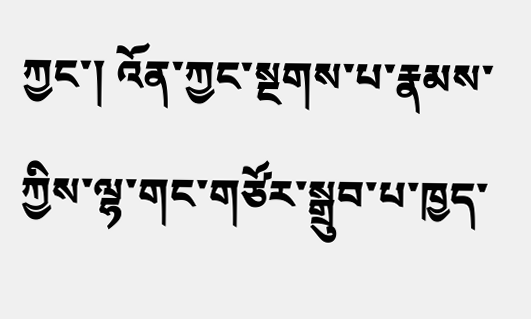ཀྱང་། འོན་ཀྱང་སྔགས་པ་རྣམས་ཀྱིས་ལྷ་གང་གཙོར་སྒྲུབ་པ་ཁྱད་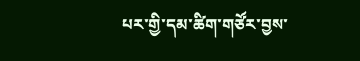པར་གྱི་དམ་ཚིག་གཙོར་བྱས་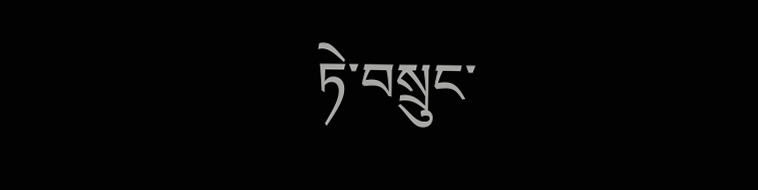ཏེ་བསྲུང་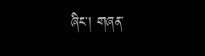ཞིང་། གཞན་